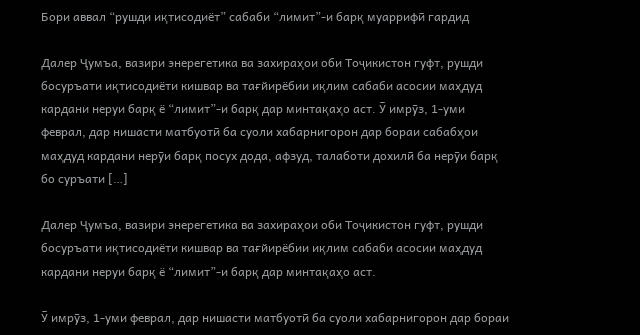Бори аввал “рушди иқтисодиёт” сабаби “лимит”-и барқ муаррифӣ гардид

Далер Ҷумъа, вазири энерегетика ва захираҳои оби Тоҷикистон гуфт, рушди босуръати иқтисодиёти кишвар ва тағйирёбии иқлим сабаби асосии маҳдуд кардани неруи барқ ё “лимит”-и барқ дар минтақаҳо аст. Ӯ имрӯз, 1-уми феврал, дар нишасти матбуотӣ ба суоли хабарнигорон дар бораи сабабҳои маҳдуд кардани нерӯи барқ посух дода, афзуд, талаботи дохилӣ ба нерӯи барқ бо суръати […]

Далер Ҷумъа, вазири энерегетика ва захираҳои оби Тоҷикистон гуфт, рушди босуръати иқтисодиёти кишвар ва тағйирёбии иқлим сабаби асосии маҳдуд кардани неруи барқ ё “лимит”-и барқ дар минтақаҳо аст.

Ӯ имрӯз, 1-уми феврал, дар нишасти матбуотӣ ба суоли хабарнигорон дар бораи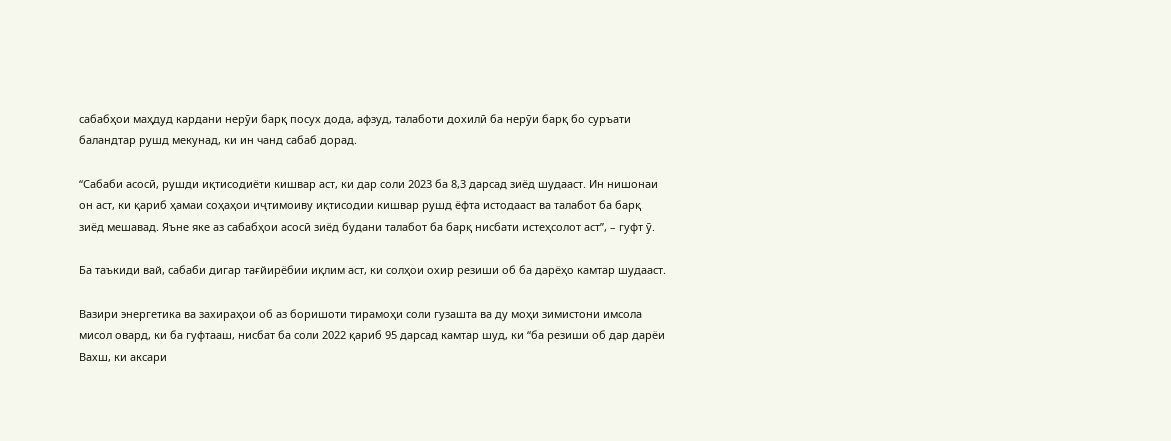сабабҳои маҳдуд кардани нерӯи барқ посух дода, афзуд, талаботи дохилӣ ба нерӯи барқ бо суръати баландтар рушд мекунад, ки ин чанд сабаб дорад.

“Сабаби асосӣ, рушди иқтисодиёти кишвар аст, ки дар соли 2023 ба 8,3 дарсад зиёд шудааст. Ин нишонаи он аст, ки қариб ҳамаи соҳаҳои иҷтимоиву иқтисодии кишвар рушд ёфта истодааст ва талабот ба барқ зиёд мешавад. Яъне яке аз сабабҳои асосӣ зиёд будани талабот ба барқ нисбати истеҳсолот аст”, – гуфт ӯ.

Ба таъкиди вай, сабаби дигар тағйирёбии иқлим аст, ки солҳои охир резиши об ба дарёҳо камтар шудааст.

Вазири энергетика ва захираҳои об аз боришоти тирамоҳи соли гузашта ва ду моҳи зимистони имсола мисол овард, ки ба гуфтааш, нисбат ба соли 2022 қариб 95 дарсад камтар шуд, ки “ба резиши об дар дарёи Вахш, ки аксари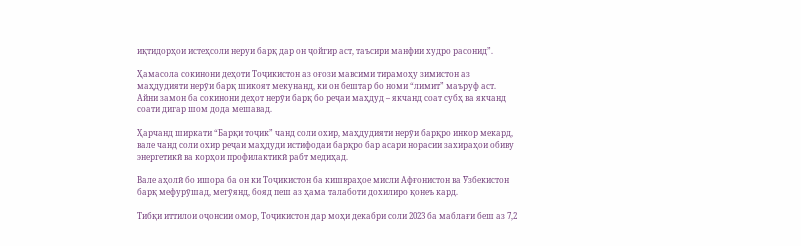иқтидорҳои истеҳсоли неруи барқ дар он ҷойгир аст, таъсири манфии худро расонид”.

Ҳамасола сокинони деҳоти Тоҷикистон аз оғози мавсими тирамоҳу зимистон аз маҳдудияти нерӯи барқ шикоят мекунанд, ки он бештар бо номи “лимит” маъруф аст. Айни замон ба сокинони деҳот нерӯи барқ бо реҷаи маҳдуд – якчанд соат субҳ ва якчанд соати дигар шом дода мешавад.

Ҳарчанд ширкати “Барқи тоҷик” чанд соли охир, маҳдудияти нерӯи барқро инкор мекард, вале чанд соли охир реҷаи маҳдуди истифодаи барқро бар асари норасии захираҳои обиву энергетикӣ ва корҳои профилактикӣ рабт медиҳад.

Вале аҳолӣ бо ишора ба он ки Тоҷикистон ба кишвраҳое мисли Афғонистон ва Ӯзбекистон барқ мефурӯшад, мегӯянд, бояд пеш аз ҳама талаботи дохилиро қонеъ кард.

Тибқи иттилои оҷонсии омор, Тоҷикистон дар моҳи декабри соли 2023 ба маблағи беш аз 7,2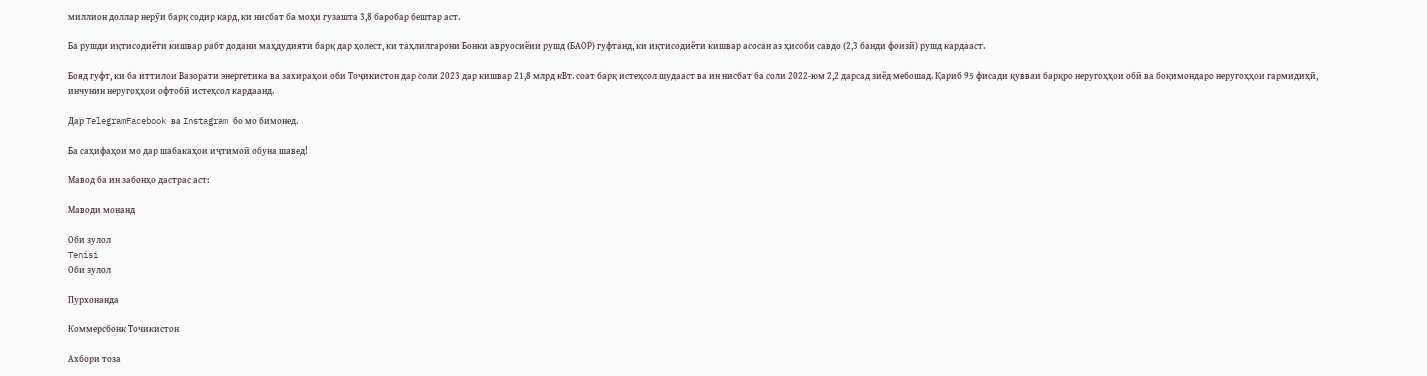миллион доллар нерӯи барқ содир кард, ки нисбат ба моҳи гузашта 3,8 баробар бештар аст.

Ба рушди иқтисодиёти кишвар рабт додани маҳдудияти барқ дар ҳолест, ки таҳлилгарони Бонки авруосиёии рушд (БАОР) гуфтанд, ки иқтисодиёти кишвар асосан аз ҳисоби савдо (2,3 банди фоизӣ) рушд кардааст.

Бояд гуфт, ки ба иттилои Вазорати энергетика ва захираҳои оби Тоҷикистон дар соли 2023 дар кишвар 21,8 млрд кВт. соат барқ истеҳсол шудааст ва ин нисбат ба соли 2022-юм 2,2 дарсад зиёд мебошад. Қариб 95 фисади қувваи барқро неругоҳҳои обӣ ва боқимондаро неругоҳҳои гармидиҳӣ, инчунин неругоҳҳои офтобӣ истеҳсол кардаанд.

Дар TelegramFacebook ва Instagram бо мо бимонед.

Ба саҳифаҳои мо дар шабакаҳои иҷтимоӣ обуна шавед!

Мавод ба ин забонҳо дастрас аст:

Маводи монанд

Оби зулол
Tenisi
Оби зулол

Пурхонанда

Коммерсбонк Точикистон

Ахбори тоза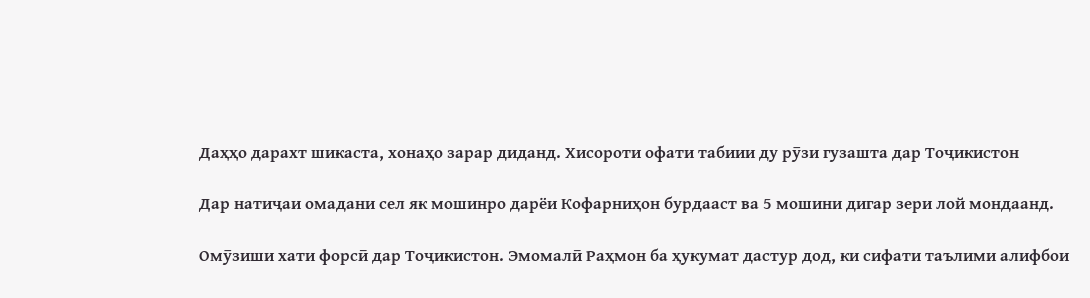Даҳҳо дарахт шикаста, хонаҳо зарар диданд. Хисороти офати табиии ду рӯзи гузашта дар Тоҷикистон

Дар натиҷаи омадани сел як мошинро дарёи Кофарниҳон бурдааст ва 5 мошини дигар зери лой мондаанд.

Омӯзиши хати форсӣ дар Тоҷикистон. Эмомалӣ Раҳмон ба ҳукумат дастур дод, ки сифати таълими алифбои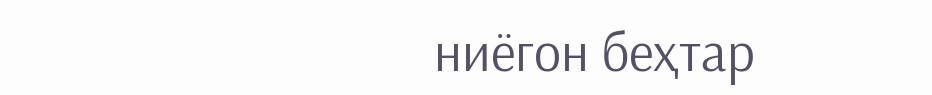ниёгон беҳтар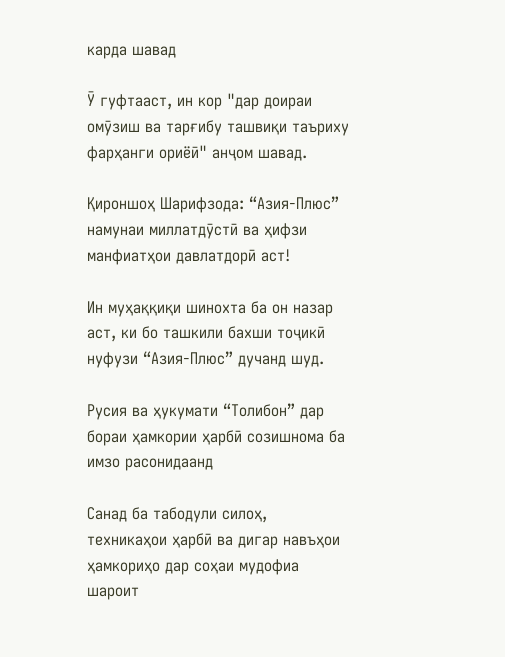карда шавад

Ӯ гуфтааст, ин кор "дар доираи омӯзиш ва тарғибу ташвиқи таъриху фарҳанги ориёӣ" анҷом шавад.

Қироншоҳ Шарифзода: “Азия-Плюс” намунаи миллатдӯстӣ ва ҳифзи манфиатҳои давлатдорӣ аст!

Ин муҳаққиқи шинохта ба он назар аст, ки бо ташкили бахши тоҷикӣ нуфузи “Азия-Плюс” дучанд шуд.

Русия ва ҳукумати “Толибон” дар бораи ҳамкории ҳарбӣ созишнома ба имзо расонидаанд

Санад ба табодули силоҳ, техникаҳои ҳарбӣ ва дигар навъҳои ҳамкориҳо дар соҳаи мудофиа шароит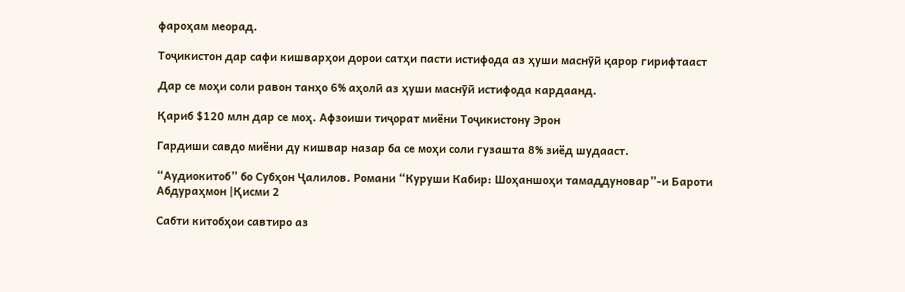фароҳам меорад.

Тоҷикистон дар сафи кишварҳои дорои сатҳи пасти истифода аз ҳуши маснӯӣ қарор гирифтааст

Дар се моҳи соли равон танҳо 6% аҳолӣ аз ҳуши маснӯӣ истифода кардаанд.

Қариб $120 млн дар се моҳ. Афзоиши тиҷорат миёни Тоҷикистону Эрон

Гардиши савдо миёни ду кишвар назар ба се моҳи соли гузашта 8% зиёд шудааст.

“Аудиокитоб” бо Субҳон Ҷалилов. Романи “Куруши Кабир: Шоҳаншоҳи тамаддуновар”-и Бароти Абдураҳмон |Қисми 2

Cабти китобҳои савтиро аз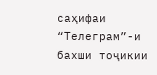саҳифаи “Телеграм”-и бахши тоҷикии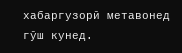хабаргузорӣ метавонед гӯш кунед.